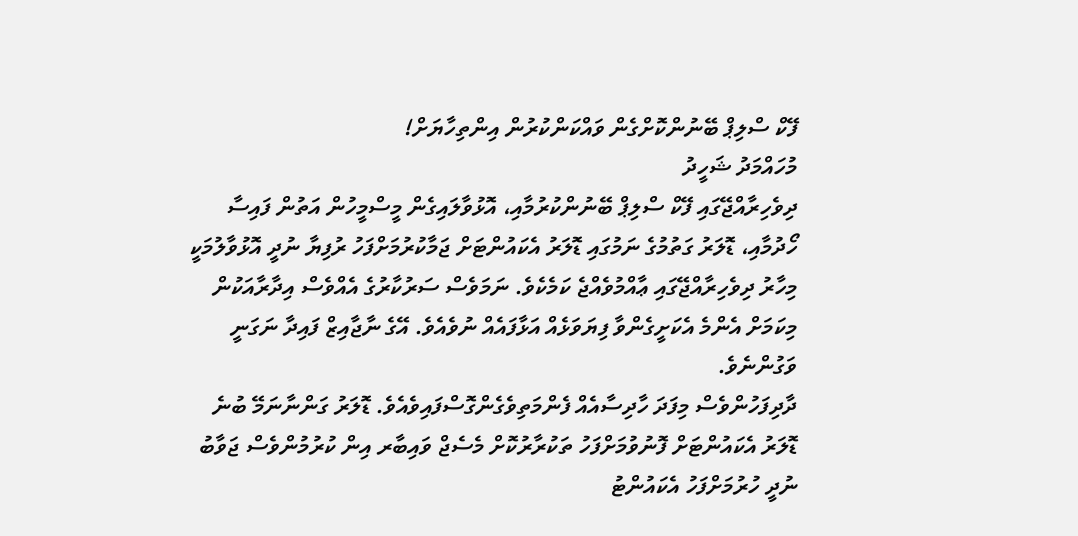ފޭކް ސްލިޕް ބޭނުންކޮށްގެން ވައްކަންކުރުން އިންތިހާޔަށް!
މުހައްމަދު ޝަހީދު
ދިވެހިރާއްޖޭގައި ފޭކް ސްލިޕް ބޭނުންކުރުމާއި، އޮޅުވާލައިގެން މީސްމީހުން އަތުން ފައިސާ ހޯދުމާއި، ޑޮލަރު ގަތުމުގެ ނަމުގައި ޑޮލަރު އެކައުންޓަށް ޖަމާކުރުމަށްފަހު ރުފިޔާ ނުދީ އޮޅުވާލުމަކީ މިހާރު ދިވެހިރާއްޖޭގައި ޢާއްމުވެއްޖެ ކަމެކެވެ. ނަމަވެސް ސަރުކާރުގެ އެއްވެސް އިދާރާއަކުން މިކަމަށް އެންމެ އެކަށީގެންވާ ފިޔަވަޅެއް އަޅާފައެއް ނުވެއެވެ. އޭގެ ނާޖާއިޒް ފައިދާ ނަގަނީ ވަގުންނެވެ.
ދާދިފަހުންވެސް މިފަދަ ހާދިސާއެއް ފެންމަތިވެގެންގޮސްފައިވެއެވެ. ޑޮލަރު ގަންނާނަމޭ ބުނެ ޑޮލަރު އެކައުންޓަށް ފޮނުވުމަށްފަހު ތަކުރާރުކޮށް މެސެޖް ވައިބާރ އިން ކުރުމުންވެސް ޖަވާބު ނުދީ ހުރުމަށްފަހު އެކައުންޓު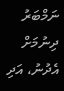ނަމްބަރު ދިނުމަށް އެދުނު، އަދި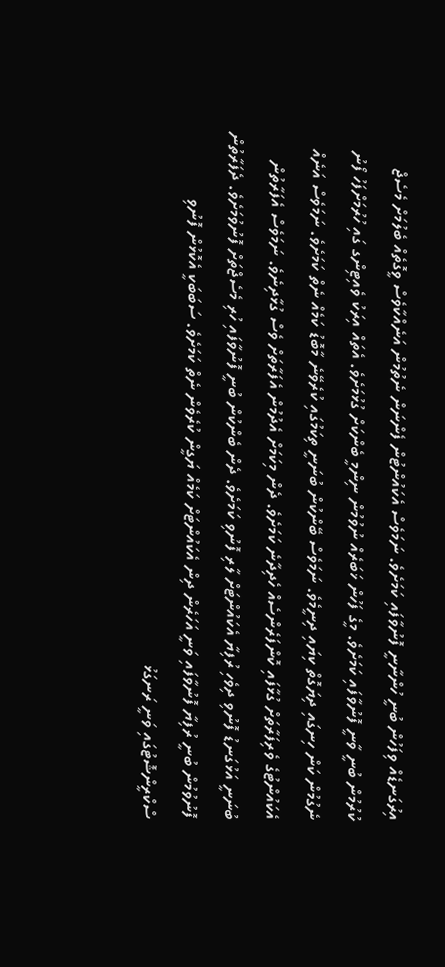އިރުގަނޑެއް ވިފަހުން ބުނީ ހުންނާނީ ފޮނުވާފައި ކަމަށެވެ. ނަމަވެސް އެކައުންޓުން ފެންނަން ނެތުމުން އަނެއްކާވެސް ވީގޮތެއް ބެލުމަށް މެސެޖް ކުރުމުން ބުނީ ވާނީ ފޮނުވާފައި ކަމަށެވެ. މީގެ ފަހުން ޚަބަރެއް ނުވުމުން ނިންމީ ބެންކަށް ގުޅުމަށެވެ. އެތައް އިރަކު ވެއިޓިންގ ގައި ހުރުމަށްފަހު ފޯނު ނެގުމުން ކަން ހިނގައި ދިޔަގޮތް ކިޔައި ދިނީމެވެ. ނަމަވެސް ބޭންކުން ބުނަނީ ތިކަމުގައި ކުރެވޭނެ މާބޮޑު ކަމެއް ނެތް ކަމަށެވެ. ނަމަވެސް އަނެއް އެކައުންޓުގެ ވެރިފަރާތަށް ގުޅާފައި ކޮންފަރެންސެއް ހެދިދާނެ ކަމަށެވެ. ދެން މިކަމަށް އެދުމުން އެފަރާތަށް ވެސް ގުޅާދިނެވެ. ނަމަވެސް އެފަރާތުން ބުނަނީ އަޅުގަނޑު ފޮނުވި ދިވެހި ރުފިޔާ އެކައުންޓަށް ލާރި ފޮނުވި ކަމަށެވެ. ދެން ބެންކުން ބުނީ ފޮނުވާފައި ހުރި މެސެޖްތަށް ފޮނުވުމަށެވެ. ދެފަރާތުން ފޮނުވުމުން ބުނީ ރުފިޔާ ފޮނުވާފައި ވަނީ އަހަރެން ދިން އެކައުންޓަށް ކަމެއް ޔަގީން ކުރެވެން ނެތް ކަމަށެވެ. ސަބަބަކީ އެކޮޅުން ފޮނުވި ސްކްރީންޝޮޓުގައި ވަނީ ރަނގަޅު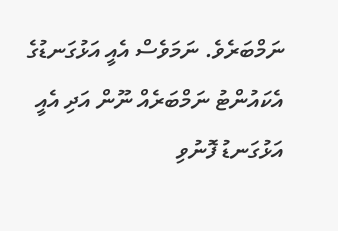ނަމްބަރެވެ. ނަމަވެސް އެއީ އަޅުގަނޑުގެ އެކައުންޓު ނަމްބަރެއް ނޫން އަދި އެއީ އަޅުގަނޑު ފޮނުވި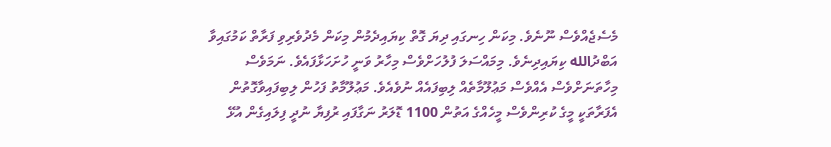މެސެޖެއްވެސް ނޫނެވެ. މިކަން ހިނގައި ދިޔަ ގޮތް ކިޔައިދެމުން މިކަން މެދުވެރިވި ފަރާތް ކަމުގައިވާ އަބްދުالله ކިޔައިދިނެވެ. މިމައްސަލަ ފުލުހަށްވެސް މިހާރު ވަނީ ހުށަހަޅާފައެވެ. ނަމަވެސް މިހާތަނަށްވެސް އެއްވެސް މަޢުލޫމާތެއް ލިބިފައެއް ނުވެއެވެ. މަޢުލޫމާތު ފަހުން ލިބިފައިވާގޮތުން އެފަރާތަކީ މީގެ ކުރިންވެސް މީހެއްގެ އަތުން 1100 ޑޮލަރު ނަގާފައި ރުފިޔާ ނުދީ ފިލައިގެން އުޅޭ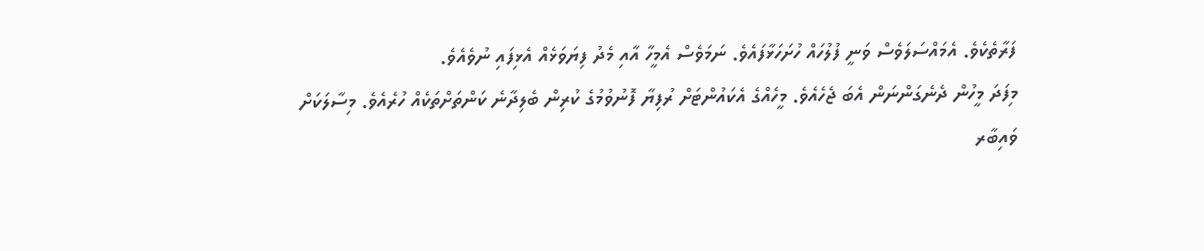ފަރާތެކެވެ. އެމައްސަލަވެސް ވަނީ ފުލުހައް ހުށަހަޅާފައެވެ. ނަމަވެސް އެމީހާ އާއި މެދު ފިޔަވަޅެއް އެޅިފައި ނުވެއެވެ.
މިފަދަ މީހުން ދެނެގަންނަން އެބަ ޖެހެއެވެ. މީހެއްގެ އެކައުންޓަށް ރުފިޔާ ފޮނުވުމުގެ ކުރިން ބެލިދާނެ ކަންތަށްތަކެއް ހުރެއެވެ. މިސާލަކަށް ވައިބާރ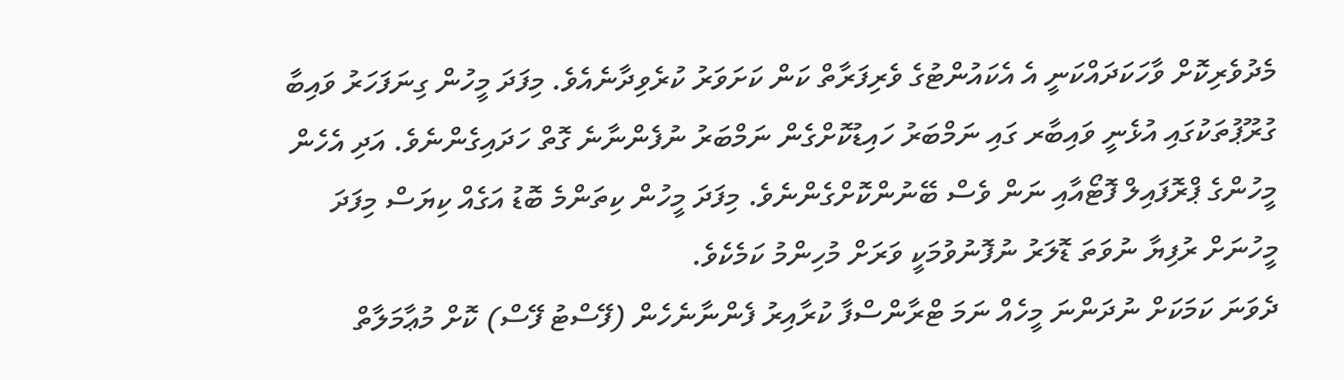މެދުވެރިކޮށް ވާހަކަދައްކަނީ އެ އެކައުންޓުގެ ވެރިފަރާތް ކަން ކަށަވަރު ކުރެވިދާނެއެވެ. މިފަދަ މީހުން ގިނަފަހަރު ވައިބާ ގުރޫޕުތަކުގައި އުޅެނީ ވައިބާރ ގައި ނަމްބަރު ހައިޑުކޮށްގެން ނަމްބަރު ނުފެންނާނެ ގޮތް ހަދައިގެންނެވެ. އަދި އެހެން މީހުންގެ ޕްރޮފައިލް ފޮޓޯއާއި ނަން ވެސް ބޭނުންކޮށްގެންނެވެ. މިފަދަ މީހުން ކިތަންމެ ބޮޑު އަގެއް ކިޔަސް މިފަދަ މީހުނަށް ރުފިޔާ ނުވަތަ ޑޮލަރު ނުފޮނުވުމަކީ ވަރަށް މުހިންމު ކަމެކެވެ.
ދެވަނަ ކަމަކަށް ނުދަންނަ މީހެއް ނަމަ ޓްރާންސްފާ ކުރާއިރު ފެންނާނެހެން (ފޭސްޓު ފޭސް) ކޮށް މުޢާމަލާތް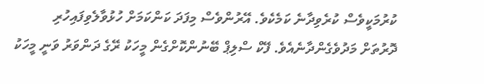ކުރުމަކީވެސް ކުރެވިދާނެ ކަމެކެވެ. އޭރުންވެސް މިފަދަ ކަންކަމަށް ހުޅުވާލެވިފައިހުރި ދޮރުތަށް މަދުވެގެންދާނެއެވެ. ފޭކް ސްލިޕް ބޭނުންކޮށްގެން މީހަކު ރޭގެ ދަންވަރު ވަނީ މީހަކު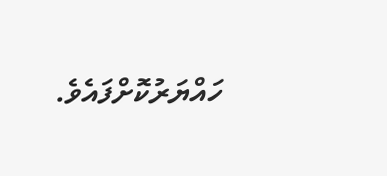ހައްޔަރުކޮށްފައެވެ.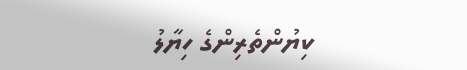ކިޔުންތެރިންގެ ހިޔާލު